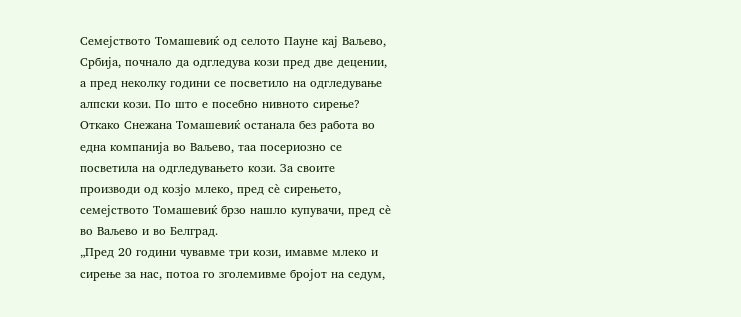Семејството Томашевиќ од селото Пауне кај Ваљево, Србија, почнало да одгледува кози пред две децении, а пред неколку години се посветило на одгледување алпски кози. По што е посебно нивното сирење?
Откако Снежана Томашевиќ останала без работа во една компанија во Ваљево, таа посериозно се посветила на одгледувањето кози. За своите производи од козјо млеко, пред сѐ сирењето, семејството Томашевиќ брзо нашло купувачи, пред сѐ во Ваљево и во Белград.
„Пред 20 години чувавме три кози, имавме млеко и сирење за нас, потоа го зголемивме бројот на седум,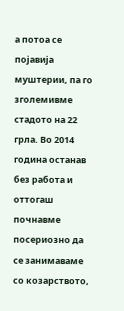а потоа се појавија муштерии, па го зголемивме стадото на 22 грла. Во 2014 година останав без работа и оттогаш почнавме посериозно да се занимаваме со козарството,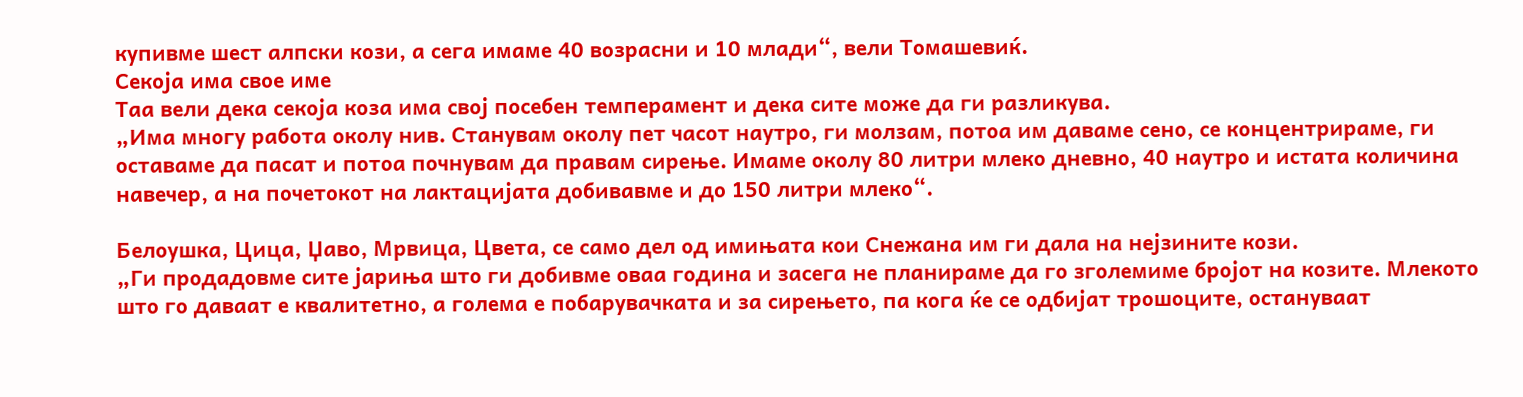купивме шест алпски кози, а сега имаме 40 возрасни и 10 млади“, вели Томашевиќ.
Секоја има свое име
Таа вели дека секоја коза има свој посебен темперамент и дека сите може да ги разликува.
„Има многу работа околу нив. Станувам околу пет часот наутро, ги молзам, потоа им даваме сено, се концентрираме, ги оставаме да пасат и потоа почнувам да правам сирење. Имаме околу 80 литри млеко дневно, 40 наутро и истата количина навечер, а на почетокот на лактацијата добивавме и до 150 литри млеко“.

Белоушка, Цица, Џаво, Мрвица, Цвета, се само дел од имињата кои Снежана им ги дала на нејзините кози.
„Ги продадовме сите јариња што ги добивме оваа година и засега не планираме да го зголемиме бројот на козите. Млекото што го даваат е квалитетно, а голема е побарувачката и за сирењето, па кога ќе се одбијат трошоците, остануваат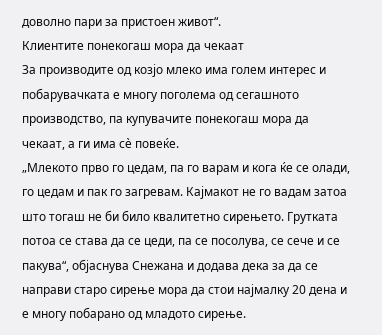доволно пари за пристоен живот“.
Клиентите понекогаш мора да чекаат
За производите од козјо млеко има голем интерес и побарувачката е многу поголема од сегашното производство, па купувачите понекогаш мора да чекаат, а ги има сѐ повеќе.
„Млекото прво го цедам, па го варам и кога ќе се олади, го цедам и пак го загревам. Кајмакот не го вадам затоа што тогаш не би било квалитетно сирењето. Грутката потоа се става да се цеди, па се посолува, се сече и се пакува“, објаснува Снежана и додава дека за да се направи старо сирење мора да стои најмалку 20 дена и е многу побарано од младото сирење.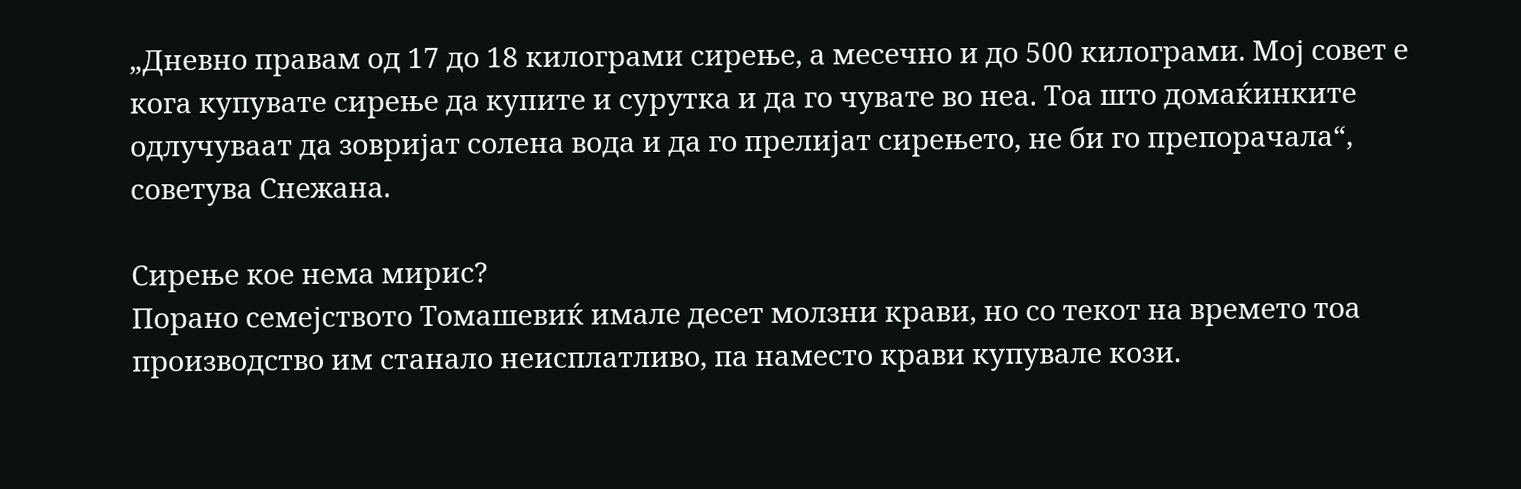„Дневно правам од 17 до 18 килограми сирење, а месечно и до 500 килограми. Мој совет е кога купувате сирење да купите и сурутка и да го чувате во неа. Тоа што домаќинките одлучуваат да зовријат солена вода и да го прелијат сирењето, не би го препорачала“, советува Снежана.

Сирење кое нема мирис?
Порано семејството Томашевиќ имале десет молзни крави, но со текот на времето тоа производство им станало неисплатливо, па наместо крави купувале кози.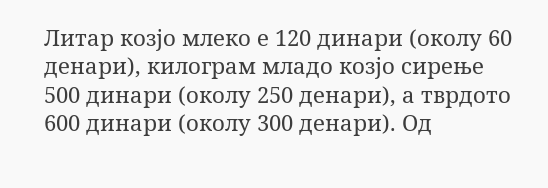Литар козјо млеко е 120 динари (околу 60 денари), килограм младо козјо сирење 500 динари (околу 250 денари), а тврдото 600 динари (околу 300 денари). Од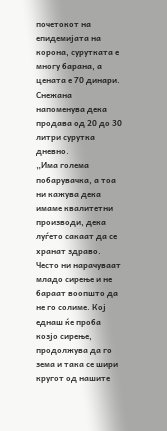почетокот на епидемијата на корона, сурутката е многу барана, а цената е 70 динари. Снежана напоменува дека продава од 20 до 30 литри сурутка дневно.
„Има голема побарувачка, а тоа ни кажува дека имаме квалитетни производи, дека луѓето сакаат да се хранат здраво. Често ни нарачуваат младо сирење и не бараат воопшто да не го солиме. Кој еднаш ќе проба козјо сирење, продолжува да го зема и така се шири кругот од нашите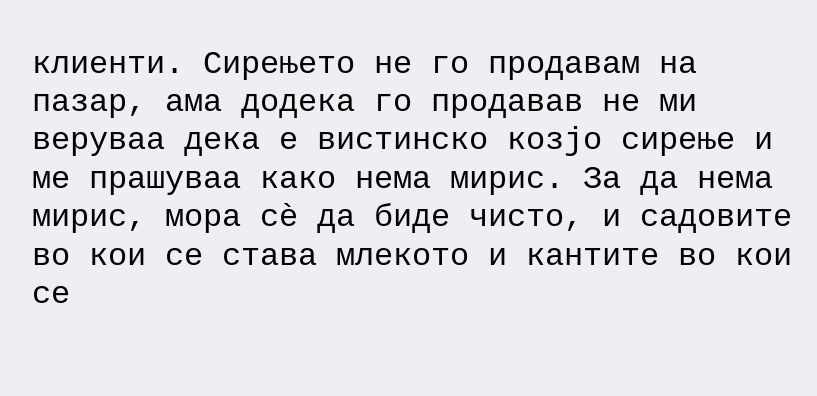клиенти. Сирењето не го продавам на пазар, ама додека го продавав не ми веруваа дека е вистинско козјо сирење и ме прашуваа како нема мирис. За да нема мирис, мора сѐ да биде чисто, и садовите во кои се става млекото и кантите во кои се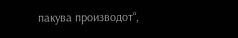пакува производот“,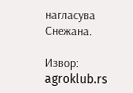нагласува Снежана.

Извор: agroklub.rs